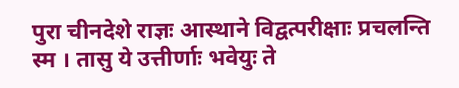पुरा चीनदेशे राज्ञः आस्थाने विद्वत्परीक्षाः प्रचलन्ति स्म । तासु ये उत्तीर्णाः भवेयुः ते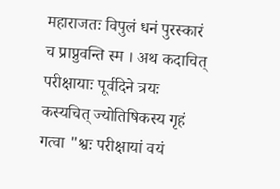महाराजतः विपुलं धनं पुरस्कारं च प्राप्नुवन्ति स्म । अथ कदाचित् परीक्षायाः पूर्वदिने त्रयः कस्यचित् ज्योतिषिकस्य गृहं गत्वा "श्वः परीक्षायां वयं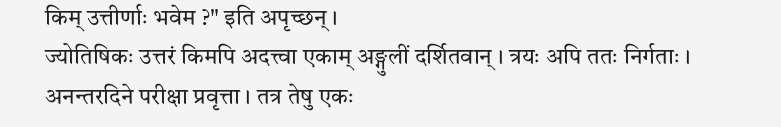किम् उत्तीर्णाः भवेम ?" इति अपृच्छन् ।
ज्योतिषिकः उत्तरं किमपि अदत्त्वा एकाम् अङ्गुलीं दर्शितवान् । त्रयः अपि ततः निर्गताः ।
अनन्तरदिने परीक्षा प्रवृत्ता । तत्र तेषु एकः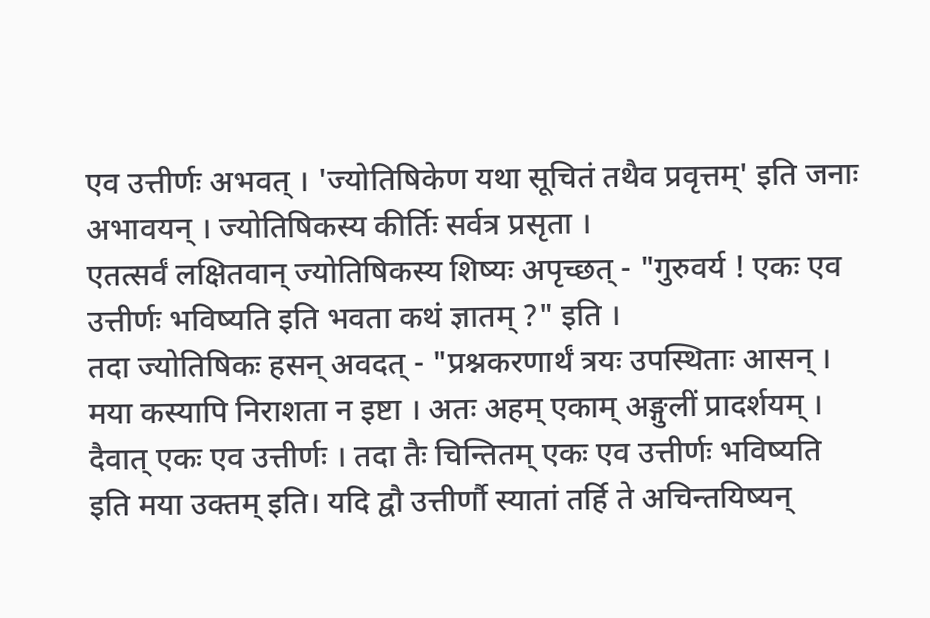एव उत्तीर्णः अभवत् । 'ज्योतिषिकेण यथा सूचितं तथैव प्रवृत्तम्' इति जनाः अभावयन् । ज्योतिषिकस्य कीर्तिः सर्वत्र प्रसृता ।
एतत्सर्वं लक्षितवान् ज्योतिषिकस्य शिष्यः अपृच्छत् - "गुरुवर्य ! एकः एव उत्तीर्णः भविष्यति इति भवता कथं ज्ञातम् ?" इति ।
तदा ज्योतिषिकः हसन् अवदत् - "प्रश्नकरणार्थं त्रयः उपस्थिताः आसन् । मया कस्यापि निराशता न इष्टा । अतः अहम् एकाम् अङ्गुलीं प्रादर्शयम् । दैवात् एकः एव उत्तीर्णः । तदा तैः चिन्तितम् एकः एव उत्तीर्णः भविष्यति इति मया उक्तम् इति। यदि द्वौ उत्तीर्णौ स्यातां तर्हि ते अचिन्तयिष्यन्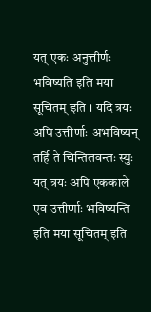यत् एकः अनुत्तीर्णः भविष्यति इति मया सूचितम् इति । यदि त्रयः अपि उत्तीर्णाः अभविष्यन् तर्हि ते चिन्तितवन्तः स्युः यत् त्रयः अपि एककाले एव उत्तीर्णाः भविष्यन्ति इति मया सूचितम् इति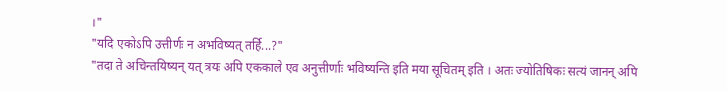।"
"यदि एकोऽपि उत्तीर्णः न अभविष्यत् तर्हि...?"
"तदा ते अचिन्तयिष्यन् यत् त्रयः अपि एककाले एव अनुत्तीर्णाः भविष्यन्ति इति मया सूचितम् इति । अतः ज्योतिषिकः सत्यं जानन् अपि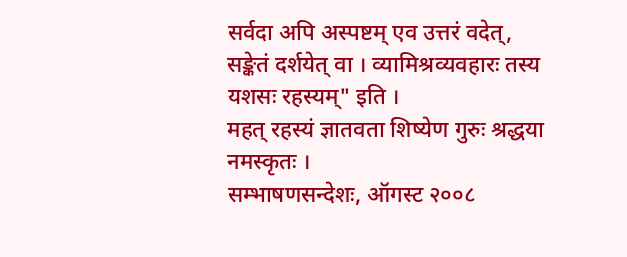सर्वदा अपि अस्पष्टम् एव उत्तरं वदेत्, सङ्केतं दर्शयेत् वा । व्यामिश्रव्यवहारः तस्य यशसः रहस्यम्" इति ।
महत् रहस्यं ज्ञातवता शिष्येण गुरुः श्रद्धया नमस्कृतः ।
सम्भाषणसन्देशः, ऑगस्ट २००८